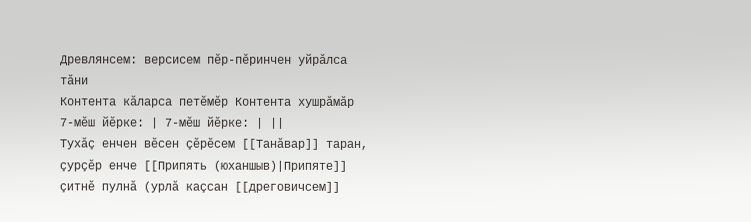Древлянсем: версисем пӗр-пӗринчен уйрӑлса тӑни
Контента кӑларса петӗмӗр Контента хушрӑмӑр
7-мĕш йĕрке: | 7-мĕш йĕрке: | ||
Тухăç енчен вĕсен çĕрĕсем [[Танăвар]] таран, çурçĕр енче [[Припять (юханшыв)|Припяте]] çитнĕ пулнă (урлă каçсан [[дреговичсем]]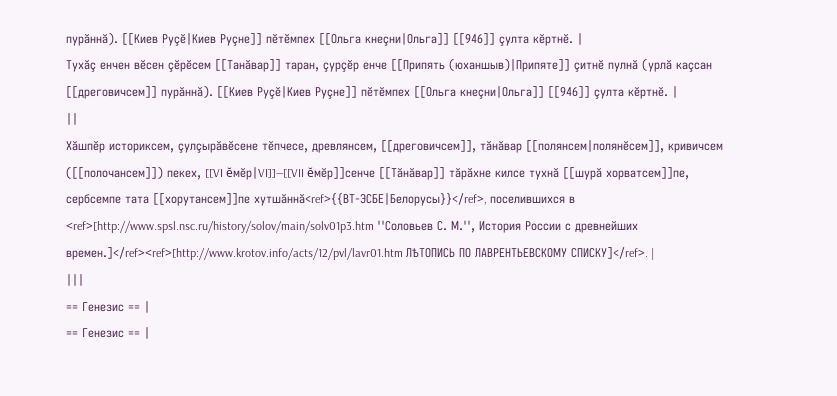пурăннă). [[Киев Руçĕ|Киев Руçне]] пĕтĕмпех [[Ольга кнеçни|Ольга]] [[946]] çулта кĕртнĕ. |
Тухăç енчен вĕсен çĕрĕсем [[Танăвар]] таран, çурçĕр енче [[Припять (юханшыв)|Припяте]] çитнĕ пулнă (урлă каçсан [[дреговичсем]] пурăннă). [[Киев Руçĕ|Киев Руçне]] пĕтĕмпех [[Ольга кнеçни|Ольга]] [[946]] çулта кĕртнĕ. |
||
Хăшпĕр историксем, çулçырăвĕсене тĕпчесе, древлянсем, [[дреговичсем]], тăнăвар [[полянсем|полянĕсем]], кривичсем ([[полочансем]]) пекех, [[VI ĕмĕр|VI]]—[[VII ĕмĕр]]сенче [[Тăнăвар]] тăрăхне килсе тухнă [[шурă хорватсем]]пе, сербсемпе тата [[хорутансем]]пе хутшăннă<ref>{{ВТ-ЭСБЕ|Белорусы}}</ref>, поселившихся в <ref>[http://www.spsl.nsc.ru/history/solov/main/solv01p3.htm ''Соловьев С. М.'', История России с древнейших времен.]</ref><ref>[http://www.krotov.info/acts/12/pvl/lavr01.htm ЛѢТОПИСЬ ПО ЛАВРЕНТЬЕВСКОМУ СПИСКУ]</ref>. |
|||
== Генезис == |
== Генезис == |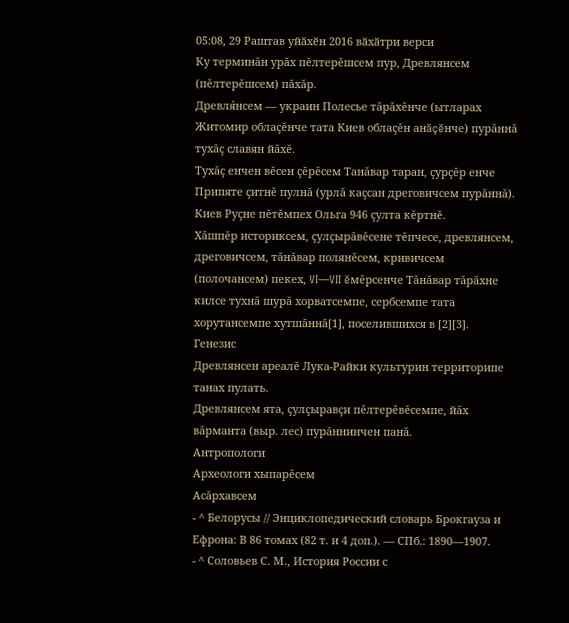05:08, 29 Раштав уйӑхӗн 2016 вӑхӑтри верси
Ку терминăн урăх пĕлтерĕшсем пур, Древлянсем (пĕлтерĕшсем) пăхăр.
Древля́нсем — украин Полесье тăрăхĕнче (ытларах Житомир облаçĕнче тата Киев облаçĕн анăçĕнче) пурăннă тухăç славян йăхĕ.
Тухăç енчен вĕсен çĕрĕсем Танăвар таран, çурçĕр енче Припяте çитнĕ пулнă (урлă каçсан дреговичсем пурăннă). Киев Руçне пĕтĕмпех Ольга 946 çулта кĕртнĕ.
Хăшпĕр историксем, çулçырăвĕсене тĕпчесе, древлянсем, дреговичсем, тăнăвар полянĕсем, кривичсем (полочансем) пекех, VI—VII ĕмĕрсенче Тăнăвар тăрăхне килсе тухнă шурă хорватсемпе, сербсемпе тата хорутансемпе хутшăннă[1], поселившихся в [2][3].
Генезис
Древлянсен ареалĕ Лука-Райки культурин территорипе танах пулать.
Древлянсем ята, çулçыравçи пĕлтерĕвĕсемпе, йăх вăрманта (выр. лес) пурăннинчен панă.
Антропологи
Археологи хыпарĕсем
Асăрхавсем
- ^ Белорусы // Энциклопедический словарь Брокгауза и Ефрона: В 86 томах (82 т. и 4 доп.). — СПб.: 1890—1907.
- ^ Соловьев С. М., История России с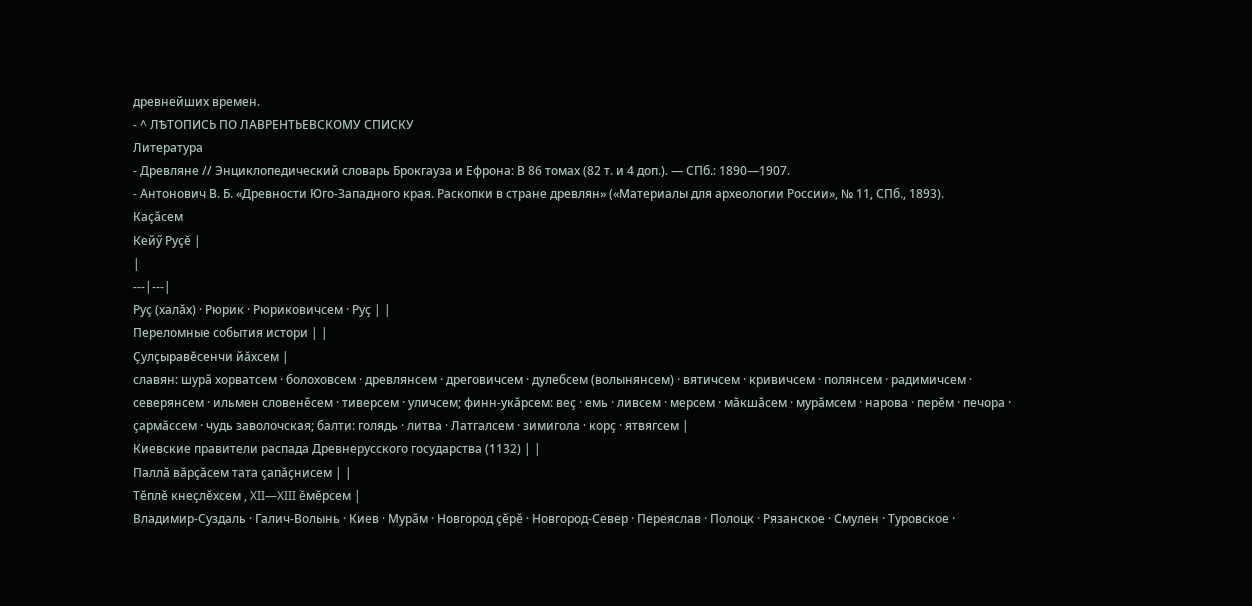древнейших времен.
- ^ ЛѢТОПИСЬ ПО ЛАВРЕНТЬЕВСКОМУ СПИСКУ
Литература
- Древляне // Энциклопедический словарь Брокгауза и Ефрона: В 86 томах (82 т. и 4 доп.). — СПб.: 1890—1907.
- Антонович В. Б. «Древности Юго-Западного края. Раскопки в стране древлян» («Материалы для археологии России», № 11, СПб., 1893).
Каçăсем
Кейӳ Руçĕ |
|
---|---|
Руç (халăх) · Рюрик · Рюриковичсем · Руç | |
Переломные события истори | |
Çулçыравĕсенчи йăхсем |
славян: шурă хорватсем · болоховсем · древлянсем · дреговичсем · дулебсем (волынянсем) · вятичсем · кривичсем · полянсем · радимичсем · северянсем · ильмен словенĕсем · тиверсем · уличсем; финн-укăрсем: веç · емь · ливсем · мерсем · мăкшăсем · мурăмсем · нарова · перĕм · печора · çармăссем · чудь заволочская; балти: голядь · литва · Латгалсем · зимигола · корç · ятвягсем |
Киевские правители распада Древнерусского государства (1132) | |
Паллă вăрçăсем тата çапăçнисем | |
Тĕплĕ кнеçлĕхсем , XII—XIII ĕмĕрсем |
Владимир-Суздаль · Галич-Волынь · Киев · Мурăм · Новгород çĕрĕ · Новгород-Север · Переяслав · Полоцк · Рязанское · Смулен · Туровское ·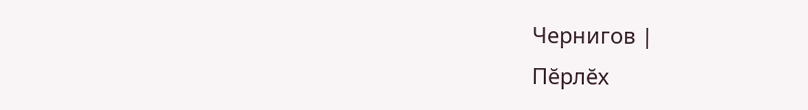Чернигов |
Пĕрлĕх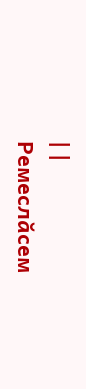| |
Ремеслăсем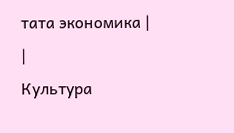тата экономика | |
Культура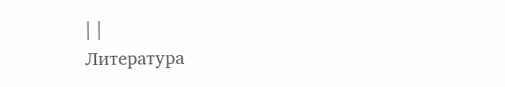| |
Литература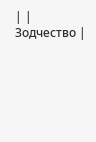| |
Зодчество |